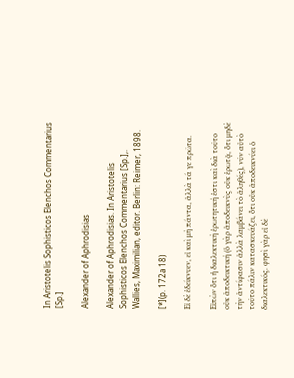In Aristotelis Sophisticos Elenchos Commentarius [Sp.]

Alexander of Aphrodisias

Alexander of Aphrodisias. In Aristotelis Sophisticos Elenchos Commentarius [Sp.],. Wallies, Maximilian, editor. Berlin: Reimer, 1898.

[*](p. 172a 18)

Εἰ δὲ ἐδείκνυεν, εἰ καὶ μὴ πάντα, ἀλλὰ τά γε πρῶτα.

Εἰπὼν ὅτι ἡ διαλεκτικὴ ἐρωτητική ἐστι καὶ διὰ τοῦτο οὐκ ἀποδεικτική (ὁ γὰρ ἀποδεικνὺς οὐκ ἐρωτᾷ, ὅτι μηδὲ τὴν ἀντίφασιν ἀλλὰ λαμβάνει τὸ ἀληθές), νῦν αὐτὸ τοῦτο πάλιν κατασκευάζει, ὅτι οὐκ ἀποδεικνύει ὁ διαλεκτικός. φησὶ γὰρ εἰ δὲ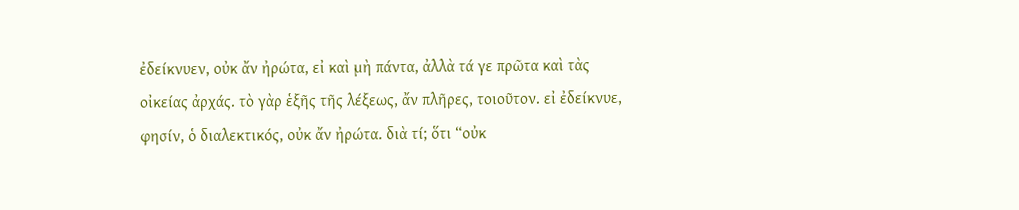ἐδείκνυεν, οὐκ ἄν ἠρώτα, εἰ καὶ μὴ πάντα, ἀλλὰ τά γε πρῶτα καὶ τὰς οἰκείας ἀρχάς. τὸ γὰρ ἑξῆς τῆς λέξεως, ἄν πλῆρες, τοιοῦτον. εἰ ἐδείκνυε, φησίν, ὁ διαλεκτικός, οὐκ ἄν ἠρώτα. διὰ τί; ὅτι “οὐκ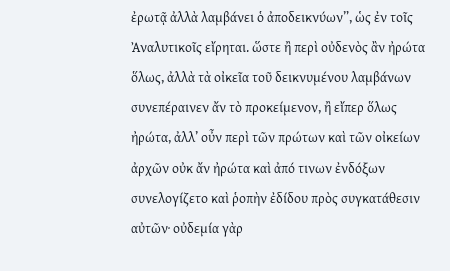ἐρωτᾷ ἀλλὰ λαμβάνει ὁ ἀποδεικνύων”, ὡς ἐν τοῖς Ἀναλυτικοῖς εἴρηται. ὥστε ἢ περὶ οὐδενὸς ἂν ἠρώτα ὅλως, ἀλλὰ τὰ οἰκεῖα τοῦ δεικνυμένου λαμβάνων συνεπέραινεν ἄν τὸ προκείμενον, ἢ εἴπερ ὅλως ἠρώτα, ἀλλ’ οὖν περὶ τῶν πρώτων καὶ τῶν οἰκείων ἀρχῶν οὐκ ἄν ἠρώτα καὶ ἀπό τινων ἐνδόξων συνελογίζετο καὶ ῥοπὴν ἐδίδου πρὸς συγκατάθεσιν αὐτῶν· οὐδεμία γὰρ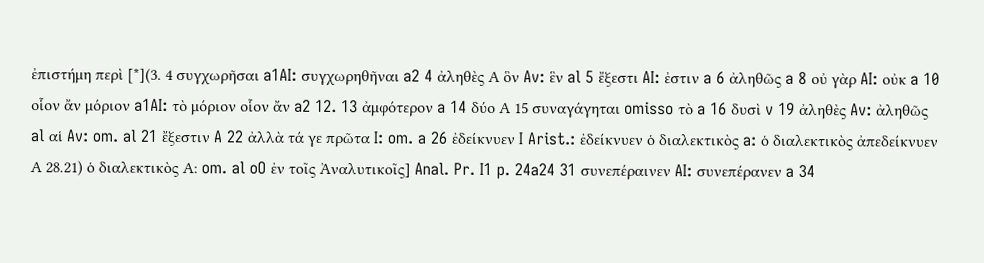ἐπιστήμη περὶ [*](3. 4 συγχωρῆσαι a1AI: συγχωρηθῆναι a2 4 ἀληθὲς Α ὃν Av: ἓν al 5 ἔξεστι AI: ἐστιν a 6 ἀληθῶς a 8 οὐ γὰρ AI: οὐκ a 10 οἷον ἄν μόριον a1AI: τὸ μόριον οἷον ἄν a2 12. 13 ἀμφότερον a 14 δύο Α 15 συναγάγηται omisso τὸ a 16 δυσὶ v 19 ἀληθὲς Av: ἀληθῶς al αἱ Av: om. al 21 ἔξεστιν A 22 ἀλλὰ τά γε πρῶτα I: om. a 26 ἐδείκνυεν I Arist.: ἐδείκνυεν ὁ διαλεκτικὸς a: ὁ διαλεκτικὸς ἀπεδείκνυεν Α 28.21) ὁ διαλεκτικὸς Α: om. al oO ἐν τοῖς Ἀναλυτικοῖς] Anal. Pr. I1 p. 24a24 31 συνεπέραινεν AI: συνεπέρανεν a 34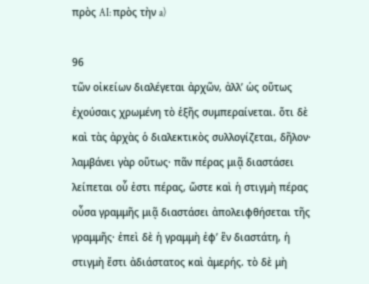πρὸς AI: πρὸς τὴν a)

96
τῶν οἰκείων διαλέγεται ἀρχῶν, ἀλλ’ ὡς οὕτως ἐχούσαις χρωμένη τὸ ἑξῆς συμπεραίνεται. ὅτι δὲ καὶ τὰς ἀρχὰς ὁ διαλεκτικὸς συλλογίζεται, δῆλον· λαμβάνει γὰρ οὕτως· πᾶν πέρας μιᾷ διαστάσει λείπεται οὗ ἐστι πέρας, ὥστε καὶ ἡ στιγμὴ πέρας οὖσα γραμμῆς μιᾷ διαστάσει ἀπολειφθήσεται τῆς γραμμῆς· ἐπεὶ δὲ ἡ γραμμὴ ἐφ’ ἓν διαστάτη, ἡ στιγμὴ ἔστι ἀδιάστατος καὶ ἀμερής. τὸ δὲ μὴ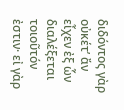διδόντος γὰρ οὐκέτ’ ἄν εἶχεν ἐξ ὧν διαλέξεται τοιοῦτόν ἐστιν· εἰ γὰρ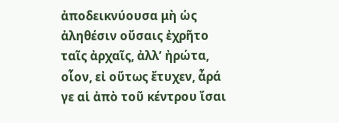ἀποδεικνύουσα μὴ ὡς ἀληθέσιν οὔσαις ἐχρῆτο ταῖς ἀρχαῖς, ἀλλ’ ἠρώτα, οἷον, εἰ οὕτως ἔτυχεν, ἆρά γε αἱ ἀπὸ τοῦ κέντρου ἴσαι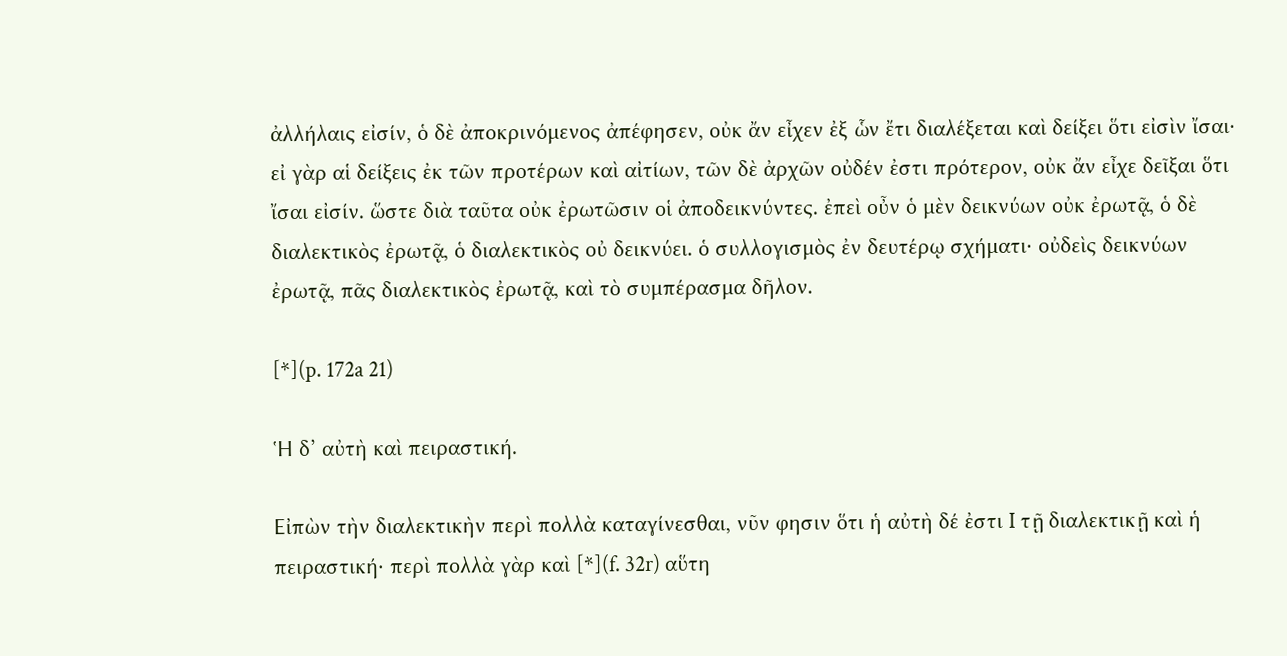ἀλλήλαις εἰσίν, ὁ δὲ ἀποκρινόμενος ἀπέφησεν, οὐκ ἄν εἶχεν ἐξ ὧν ἔτι διαλέξεται καὶ δείξει ὅτι εἰσὶν ἴσαι· εἰ γὰρ αἱ δείξεις ἐκ τῶν προτέρων καὶ αἰτίων, τῶν δὲ ἀρχῶν οὐδέν ἐστι πρότερον, οὐκ ἄν εἶχε δεῖξαι ὅτι ἴσαι εἰσίν. ὥστε διὰ ταῦτα οὐκ ἐρωτῶσιν οἱ ἀποδεικνύντες. ἐπεὶ οὖν ὁ μὲν δεικνύων οὐκ ἐρωτᾷ, ὁ δὲ διαλεκτικὸς ἐρωτᾷ, ὁ διαλεκτικὸς οὐ δεικνύει. ὁ συλλογισμὸς ἐν δευτέρῳ σχήματι· οὐδεὶς δεικνύων ἐρωτᾷ, πᾶς διαλεκτικὸς ἐρωτᾷ, καὶ τὸ συμπέρασμα δῆλον.

[*](p. 172a 21)

῾Η δ’ αὐτὴ καὶ πειραστική.

Εἰπὼν τὴν διαλεκτικὴν περὶ πολλὰ καταγίνεσθαι, νῦν φησιν ὅτι ἡ αὐτὴ δέ ἐστι I τῇ διαλεκτικῇ καὶ ἡ πειραστική· περὶ πολλὰ γὰρ καὶ [*](f. 32r) αὕτη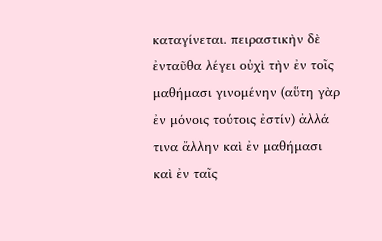καταγίνεται. πειραστικὴν δὲ ἐνταῦθα λέγει οὐχὶ τὴν ἐν τοῖς μαθήμασι γινομένην (αὕτη γὰρ ἐν μόνοις τούτοις ἐστίν) ἀλλά τινα ἄλλην καὶ ἐν μαθήμασι καὶ ἐν ταῖς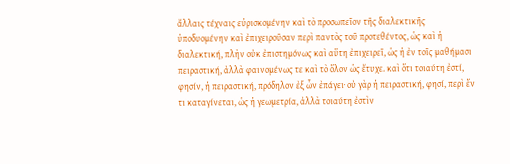ἄλλαις τέχναις εὑρισκομένην καὶ τὸ προσωπεῖον τῆς διαλεκτικῆς ὑποδυομένην καὶ ἐπιχειροῦσαν περὶ παντὸς τοῦ προτεθέντος, ὡς καὶ ἡ διαλεκτική, πλὴν οὐκ ἐπιστημόνως καὶ αὕτη ἐπιχειρεῖ, ὡς ἡ ἐν τοῖς μαθήμασι πειραστική, ἀλλὰ φαινομένως τε καὶ τὸ ὅλον ὡς ἔτυχε. καὶ ὅτι τοιαύτη ἐστί, φησίν, ἡ πειραστική, πρόδηλον ἐξ ὧν ἐπάγει· οὐ γὰρ ἡ πειραστική, φησί, περὶ ἕν τι καταγίνεται, ὡς ἡ γεωμετρία, ἀλλὰ τοιαύτη ἐστὶν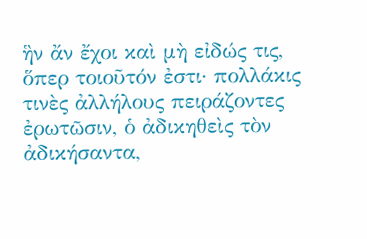ἣν ἄν ἔχοι καὶ μὴ εἰδώς τις, ὅπερ τοιοῦτόν ἐστι· πολλάκις τινὲς ἀλλήλους πειράζοντες ἐρωτῶσιν, ὁ ἀδικηθεὶς τὸν ἀδικήσαντα,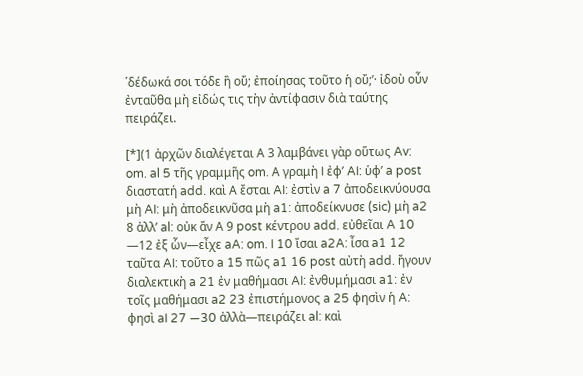῾δέδωκά σοι τόδε ἢ οὔ; ἐποίησας τοῦτο ἡ οὔ;’· ἰδοὺ οὖν ἐνταῦθα μὴ εἰδώς τις τὴν ἀντίφασιν διὰ ταύτης πειράζει.

[*](1 ἀρχῶν διαλέγεται Α 3 λαμβάνει γὰρ οὕτως Av: om. al 5 τῆς γραμμῆς om. Α γραμὴ I ἐφ’ AI: ὑφ’ a post διαστατή add. καὶ Α ἔσται AI: ἐστὶν a 7 ἀποδεικνύουσα μὴ AI: μὴ ἀποδεικνῦσα μὴ a1: ἀποδείκνυσε (sic) μὴ a2 8 ἀλλ’ al: οὐκ ἄν Α 9 post κέντρου add. εὐθεῖαι A 10 —12 ἐξ ὧν—εἶχε aA: om. I 10 ἴσαι a2A: ἶσα a1 12 ταῦτα AI: τοῦτο a 15 πῶς a1 16 post αὐτὴ add. ἤγουν διαλεκτικὴ a 21 ἐν μαθήμασι AI: ἐνθυμήμασι a1: ἐν τοῖς μαθήμασι a2 23 ἐπιστήμονος a 25 φησὶν ἡ A: φησὶ aI 27 —30 ἀλλὰ—πειράζει al: καὶ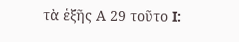τὰ ἑξῆς Α 29 τοῦτο I: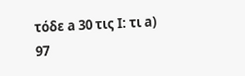τόδε a 30 τις I: τι a)
97